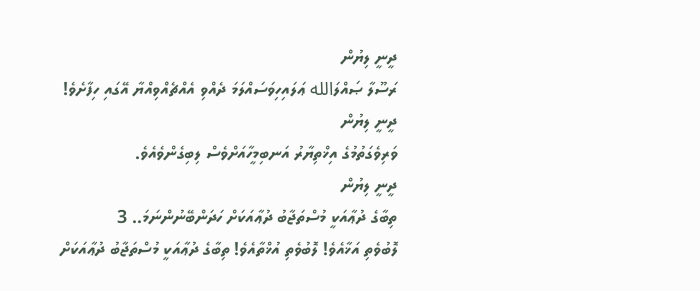ދީނީ ލިޔުން
ރަސޫލާ ޞައްލަالله ޢަލައިހިވަސައްލަމަ ދެއްވި އެއްޗެއްވިއްޔާ އޭގައި ހިފާށެވެ!
ދީނީ ލިޔުން
ވަރިވެގަތުމުގެ އިޚްތިޔާރު އަނބިމީހާއަށްވެސް ލިބިގެންވެއެވެ.
ދީނީ ލިޔުން
ތިބާގެ ދުޢާއަކީ މުސްތަޖާބު ދުޢާއަކަށް ހަދަންބޭނުންނަމަ.. 3
ލޮބުވެތި އަޚާއެވެ! ލޮބުވެތި އުޚްތާއެވެ! ތިބާގެ ދުޢާއަކީ މުސްތަޖާބު ދުޢާއަކަށް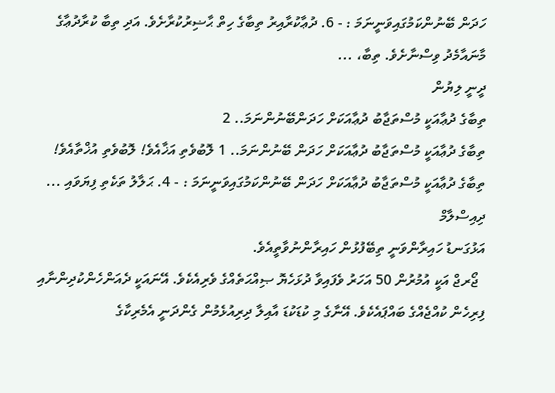ހަދަން ބޭނުންކަމުގައިވަނީނަމަ : - 6. ދުޢާކުރާއިރު ތިބާގެ ހިތް ޙާޟިރުކުރާށެވެ. އަދި ތިބާ ކުރާދުޢާގެ މާނައާމެދު ވިސްނާށެވެ. ތިބާ، ...
ދީނީ ލިޔުން
ތިބާގެ ދުޢާއަކީ މުސްތަޖާބު ދުޢާއަކަށް ހަދަންބޭނުންނަމަ.. 2
ތިބާގެ ދުޢާއަކީ މުސްތަޖާބު ދުޢާއަކަށް ހަދަން ބޭނުންނަމަ.. 1 ލޮބުވެތި އަޚާއެވެ! ލޮބުވެތި އުޚްތާއެވެ! ތިބާގެ ދުޢާއަކީ މުސްތަޖާބު ދުޢާއަކަށް ހަދަން ބޭނުންކަމުގައިވަނީނަމަ : - 4. ޙަލާލު ތަކެތި ފިޔަވައި ...
ދިއިސްލާމް
އަޅުގަނޑު ހައިރާންވަނީ ތިބޭފުޅުން ހައިރާންނުވާތީއެވެ.
  ޖޯރޖް އަކީ އުމުރުން 50 އަހަރު ވެފައިވާ ދުޅަހެޔޮ ޞިއްޙަތެއްގެ ވެރިއެކެވެ. އޭނައަކީ ދެއަންހެންކުދިންނާއި ފިރިހެން ކުއްޖެއްގެ ބައްޕައެކެވެ. އޭނާގެ މި ކުޑަކުޑަ އާއިލާ ދިރިއުޅެމުން ގެންދަނީ އެމެރިކާގެ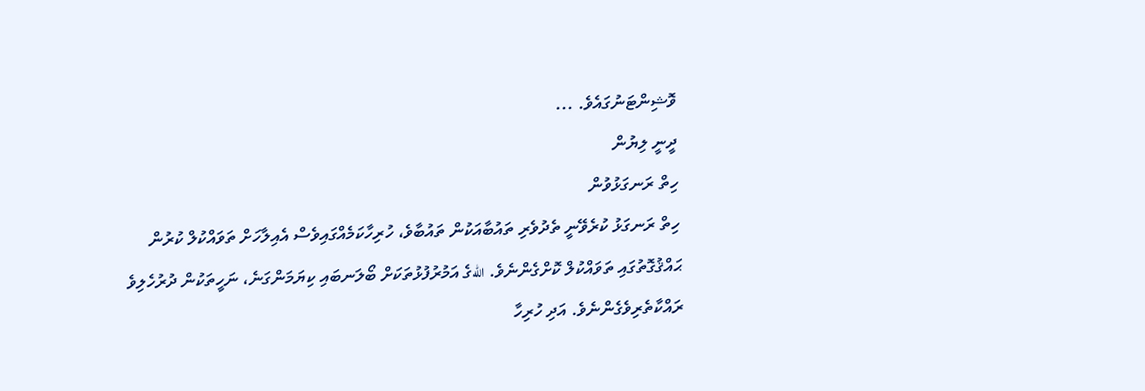ވޮޝިންޓަނުގައެވެ. ...
ދީނީ ލިޔުން
ހިތް ރަނގަޅުވުން
ހިތް ރަނގަޅު ކުރެވޭނީ ތެދުވެރި ތައުބާއަކުން ތައުބާވެ، ހުރިހާކަމެއްގައިވެސް އެއިލާހަށް ތަވައްކުލް ކުރުން ޙައްޤުގޮތުގައި ތަވައްކުލް ކޮށްގެންނެވެ. اللهގެ އަމުރުފުޅުތަކަށް ބޯލަނބައި ކިޔަމަންގަނެ، ނަހީތަކުން ދުރުހެލިވެ ރައްކާތެރިވެގެންނެވެ. އަދި ހުރިހާ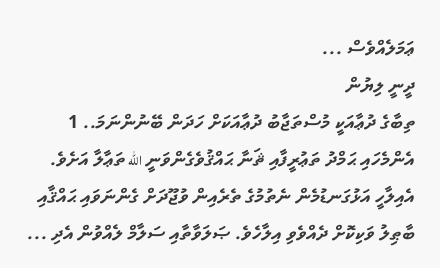ޢަމަލެއްވެސް ...
ދީނީ ލިޔުން
ތިބާގެ ދުޢާއަކީ މުސްތަޖާބު ދުޢާއަކަށް ހަދަން ބޭނުންނަމަ.. 1
އެންމެހައި ޙަމްދު ތަޢުރީފާއި ޘަނާ ޙައްޤުވެގެންވަނީ الله ތަޢާލާ އަށެވެ. އެއިލާހީ އަޅުގަނޑުމެން ނެތުމުގެ ތެރެއިން ވުޖޫދަށް ގެންނަވައި ޙައްޤާއި ބާޠިލު ވަކިކޮށް ދެއްވެވި އިލާހެވެ. ޞަލަވާތާއި ސަލާމް ލެއްވުން އެދި ...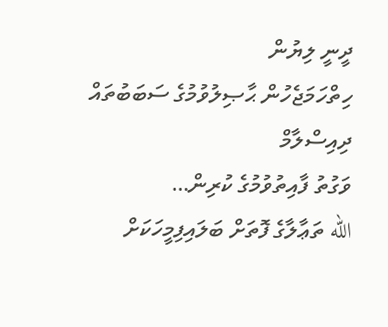ދީނީ ލިޔުން
ހިތްހަމަޖެހުން ޙާޞިލުވުމުގެ ސަބަބުތައް
ދިއިސްލާމް
ވަގުތު ފާއިތުވުމުގެ ކުރިން…
الله ތަޢާލާގެ ފޮތަށް ބަލައިފިމީހަކަށް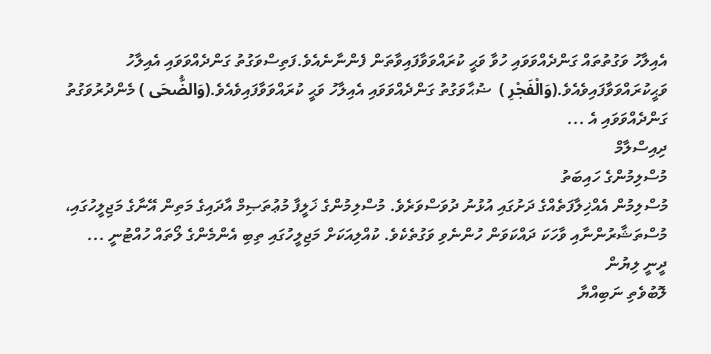އެއިލާހު ވަގުތުތައް ގަންދެއްވަވައި ހުވާ ވަޙީ ކުރައްވަވާފައިވާތަން ފެންނާނެއެވެ.ފަތިސްވަގުތު ގަންދެއްވަވައި އެއިލާހު ވަޙީކުރައްވަވާފައިވެއެވެ.(وَالْفَجْرِ )  ޟުޙާވަގުތު ގަންދެއްވަވައި އެއިލާހު ވަޙީ ކުރައްވަވާފައިވެއެވެ.(وَالضُّحَى ) މެންދުރުވަގުތު ގަންދެއްވަވައި އެ ...
ދިއިސްލާމް
މުސްލިމުންގެ ހައިބަތު
މުސްލިމުން އެއްޚިލާފަތެއްގެ ދަށުގައި އުޅުނު ދުވަސްވަރެވެ. މުސްލިމުންގެ ޚަލީފާ މުޢުތަޞިމް އާދައިގެ މަތިން އޭނާގެ މަޖިލީހުގައި، މުސްތަޝާރުންނާއި ވާހަކަ ދައްކަވަން ހުންނެވި ވަގުތެކެވެ. ކުއްލިއަކަށް މަޖިލީހުގައި ތިބި އެންމެންގެ ލޯތައް ހުއްޓުނީ ...
ދީނީ ލިޔުން
ލޮބުވެތި ނަބިއްޔާ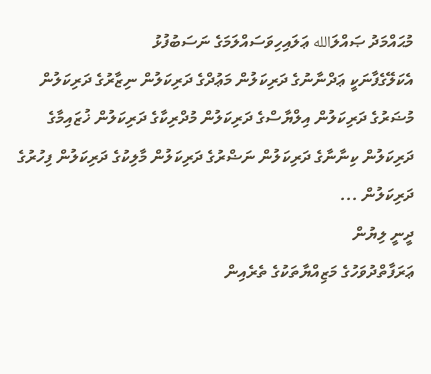މުޙައްމަދު ޞައްލަالله ޢަލައިހިވަސައްލަމަގެ ނަސަބުފުޅު
އެކަލޭގެފާނަކީ ޢަދްނާނުގެ ދަރިކަލުން މަޢުދްގެ ދަރިކަލުން ނިޒާރުގެ ދަރިކަލުން މުޟަރުގެ ދަރިކަލުން އިލްޔާސްގެ ދަރިކަލުން މުދްރިކާގެ ދަރިކަލުން ޚުޒައިމާގެ ދަރިކަލުން ކިނާނާގެ ދަރިކަލުން ނަޟްރުގެ ދަރިކަލުން މާލިކުގެ ދަރިކަލުން ފިހުރުގެ ދަރިކަލުން ...
ދީނީ ލިޔުން
ޢަރަފާތްދުވަހުގެ މަޒިއްޔާތަކުގެ ތެރެއިން